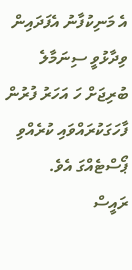އެ މަނިކުފާނު އެފަދައިން ވިދާޅުވީ ސިނަމާލެ ބުރިޖަށް ހަ އަހަރު ފުރުން ފާހަގަކުރައްވައި ކުރެއްވި ޕޯސްޓެއްގަ އެވެ.
ރައީސް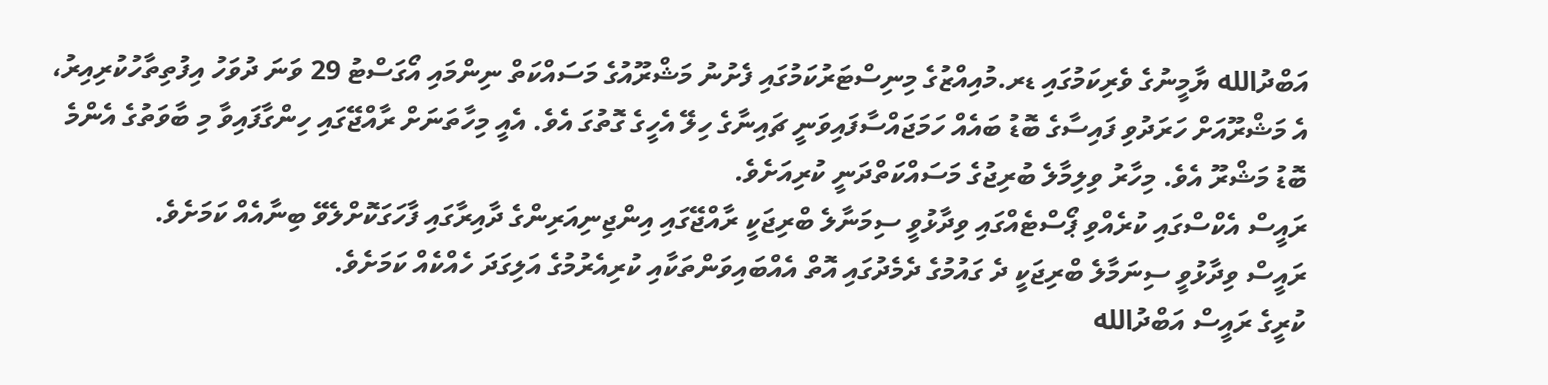އަބްދުالله ޔާމީނުގެ ވެރިކަމުގައި ޑރ.މުއިއްޒުގެ މިނިސްޓަރުކަމުގައި ފެށުނު މަޝްރޫއުގެ މަސައްކަތް ނިންމައި އޯގަސްޓު 29 ވަނަ ދުވަހު އިފުތިތާހުކުރިއިރު، އެ މަޝްރޫއަށް ހަރަދުވި ފައިސާގެ ބޮޑު ބައެއް ހަމަޖައްސާފައިވަނީ ޗައިނާގެ ހިލޭ އެހީގެ ގޮތުގަ އެވެ. އެއީ މިހާތަނަށް ރާއްޖޭގައި ހިންގާފައިވާ މި ބާވަތުގެ އެންމެ ބޮޑު މަޝްރޫ އެވެ. މިހާރު ވިލިމާލެ ބުރިޖުގެ މަސައްކަތްދަނީ ކުރިއަށެވެ.
ރައީސް އެކްސްގައި ކުރެއްވި ޕޯސްޓެއްގައި ވިދާޅުވީ ސިމަނާލެ ބްރިޖަކީ ރާއްޖޭގައި އިންޖިނިއަރިންގެ ދާއިރާގައި ފާހަގަކޮށްލެވޭ ބިނާއެއް ކަމަށެވެ.
ރައީސް ވިދާޅުވީ ސިނަމާލެ ބްރިޖަކީ ދެ ގައުމުގެ ދެމެދުގައި އޮތް އެއްބައިވަންތަކާއި ކުރިއެރުމުގެ އަލިގަދަ ހެއްކެއް ކަމަށެވެ.
ކުރީގެ ރައީސް އަބްދުالله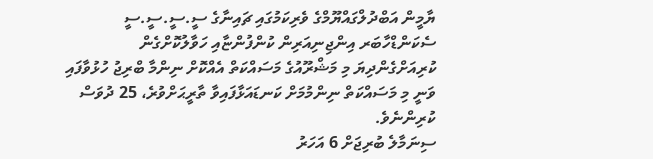ޔާމީން އަބްދުލްގައްޔޫމްގެ ވެރިކަމުގައި ޗައިނާގެ ސީ.ސީ.ސީ.ސީ ސެކަންޑްހާބަރ އިންޖިނިއަރިން ކުންފުންޏާއި ހަވާލުކޮށްގެން ކުރިއަށްގެންދިޔަ މި މަޝްރޫއުގެ މަސައްކަތް އެއްކޮށް ނިންމާ ބްރިޖު ހުޅުވާފައި ވަނީ މި މަސައްކަތް ނިންމުމަށް ކަނޑައަޅާފައިވާ ތާރީޙަށްވުރެ، 25 ދުވަސް ކުރިންނެވެ.
ސިނަމާލެ ބުރިޖަށް 6 އަހަރު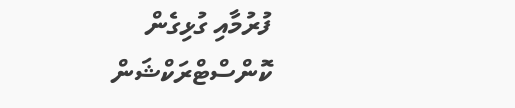ފުރުމާއި ގުޅިގެން ކޮންސްޓްރަކްޝަން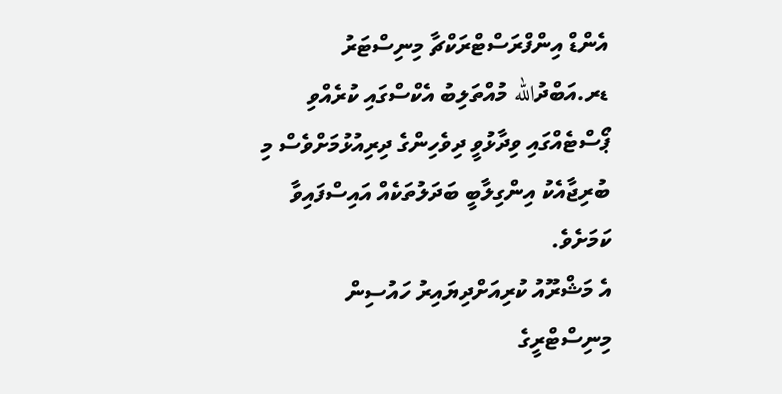އެންޑް އިންފްރަސްޓްރަކްޗާ މިނިސްޓަރު ޑރ.އަބްދުالله މުއްތަލިބު އެކްސްގައި ކުރެއްވި ޕޯސްޓެއްގައި ވިދާޅުވީ ދިވެހިންގެ ދިރިއުޅުމަށްވެސް މި ބުރިޖާއެކު އިންގިލާބީ ބަދަލުތަކެއް އައިސްފައިވާ ކަމަށެވެ.
އެ މަޝްރޫއު ކުރިއަށްދިޔައިރު ހައުސިން މިނިސްޓްރީގެ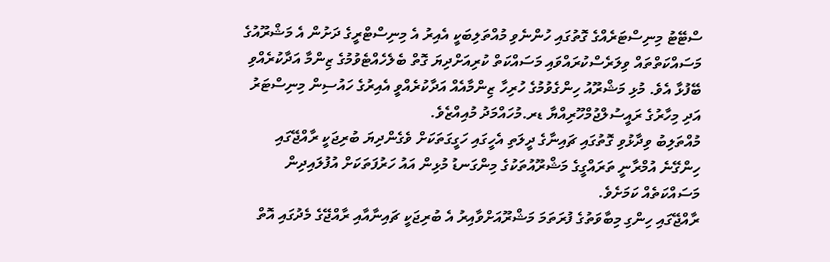ސްޓޭޓު މިނިސްޓަރެއްގެ ގޮތުގައި ހުންނެވި މުއްތަލިބަކީ އެއިރު އެ މިނިސްޓްރީގެ ދަށުން އެ މަޝްރޫއުގެ މަސައްކަތްތައް ވިލަރެސްކުރައްވައި މަސައްކަތް ކުރިއަށްދިޔަ ގޮތް ބެލެހެއްޓެވުމުގެ ޒިންމާ އަދާކުރެއްވި ބޭފުޅާ އެވެ. މުޅި މަޝްރޫއު ހިންގެވުމުގެ ހުރިހާ ޒިންމާއެއް އަދާކުރެއްވީ އެއިރުގެ ހައުސިން މިނިސްޓަރު އަދި މިހާރުގެ ރައީސުލްޖުމްހޫރިއްޔާ ޑރ.މުހައްމަދު މުއިއްޒެވެ.
މުއްތަލިބު ވިދާޅުވި ގޮތުގައި ޗައިނާގެ ދީލަތި އެހީގައި ހަގީގަތަކަށް ވެގެންދިޔަ ބުރިޖަކީ ރާއްޖޭގައި ހިންގޭނެ އުމްރާނީ ތަރައްގީގެ މަޝްރޫއުތަކުގެ މިންގަނޑު މުޅިން އައު ހަރުފަތަކަށް އުފުލައިދިން މަސައްކަތެއް ކަމަށެވެ.
ރާއްޖޭގައި ހިންގި މިބާވަތުގެ ފުރަތަމަ މަޝްރޫއަށްވާއިރު އެ ބުރިޖަކީ ޗައިނާއާއި ރާއްޖޭގެ މެދުގައި އޮތް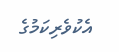އެކުވެރިކަމުގެ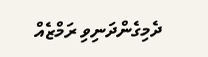ދެމިގެންދަނިވި ރަމްޒެއް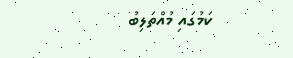ކަމުގައި މުއްތަލިބު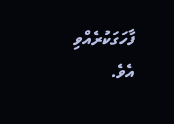ފާހަގަކުރެއްވި އެވެ.